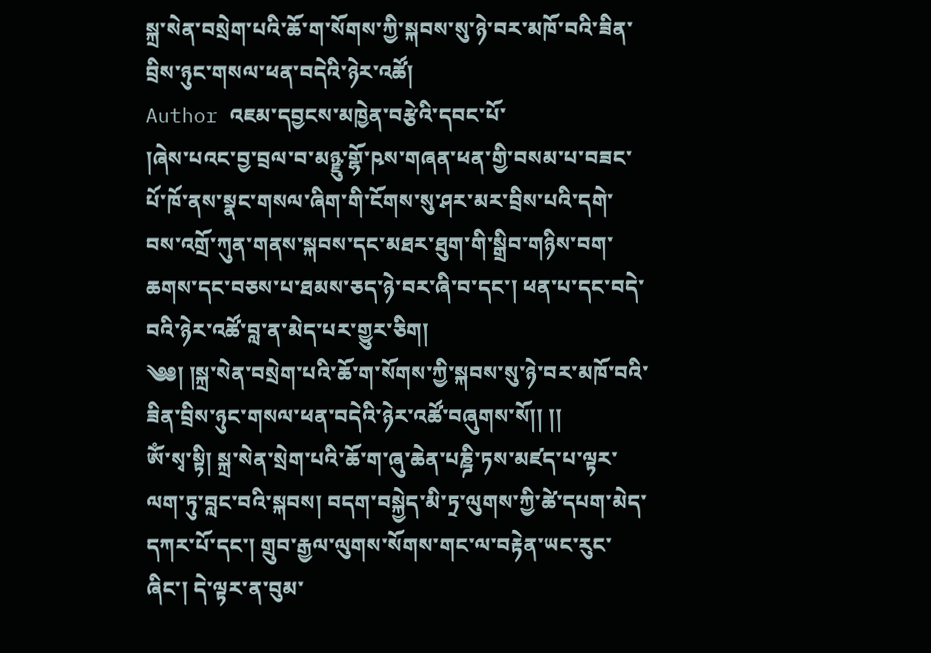སྐྲ་སེན་བསྲེག་པའི་ཆོ་ག་སོགས་ཀྱི་སྐབས་སུ་ཉེ་བར་མཁོ་བའི་ཟིན་བྲིས་ཉུང་གསལ་ཕན་བདེའི་ཉེར་འཚོ།
Author འཇམ་དབྱངས་མཁྱེན་བརྩེའི་དབང་པོ་
།ཞེས་པའང་བྱ་བྲལ་བ་མཉྫུ་གྷོ་ཥས་གཞན་ཕན་གྱི་བསམ་པ་བཟང་པོ་ཁོ་ནས་སྣང་གསལ་ཞིག་གི་ངོགས་སུ་ཤར་མར་བྲིས་པའི་དགེ་བས་འགྲོ་ཀུན་གནས་སྐབས་དང་མཐར་ཐུག་གི་སྒྲིབ་གཉིས་བག་ཆགས་དང་བཅས་པ་ཐམས་ཅད་ཉེ་བར་ཞི་བ་དང་། ཕན་པ་དང་བདེ་བའི་ཉེར་འཚོ་བླ་ན་མེད་པར་གྱུར་ཅིག།
༄༅། །སྐྲ་སེན་བསྲེག་པའི་ཆོ་ག་སོགས་ཀྱི་སྐབས་སུ་ཉེ་བར་མཁོ་བའི་ཟིན་བྲིས་ཉུང་གསལ་ཕན་བདེའི་ཉེར་འཚོ་བཞུགས་སོ།། །།
ཨོཾ་སྭ་སྟི། སྐྲ་སེན་སྲེག་པའི་ཆོ་ག་ཞུ་ཆེན་པཎྜི་ཏས་མཛད་པ་ལྟར་ལག་ཏུ་བླང་བའི་སྐབས། བདག་བསྐྱེད་མི་ཏྲ་ལུགས་ཀྱི་ཚེ་དཔག་མེད་དཀར་པོ་དང་། གྲུབ་རྒྱལ་ལུགས་སོགས་གང་ལ་བརྟེན་ཡང་རུང་ཞིང་། དེ་ལྟར་ན་བུམ་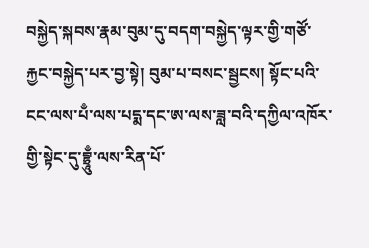བསྐྱེད་སྐབས་རྣམ་བུམ་དུ་བདག་བསྐྱེད་ལྟར་གྱི་གཙོ་རྐྱང་བསྐྱེད་པར་བྱ་སྟེ། བུམ་པ་བསང་སྦྱངས། སྟོང་པའི་ངང་ལས་པྃ་ལས་པདྨ་དང་ཨ་ལས་ཟླ་བའི་དཀྱིལ་འཁོར་གྱི་སྟེང་དུ་བྷྲཱུྃ་ལས་རིན་པོ་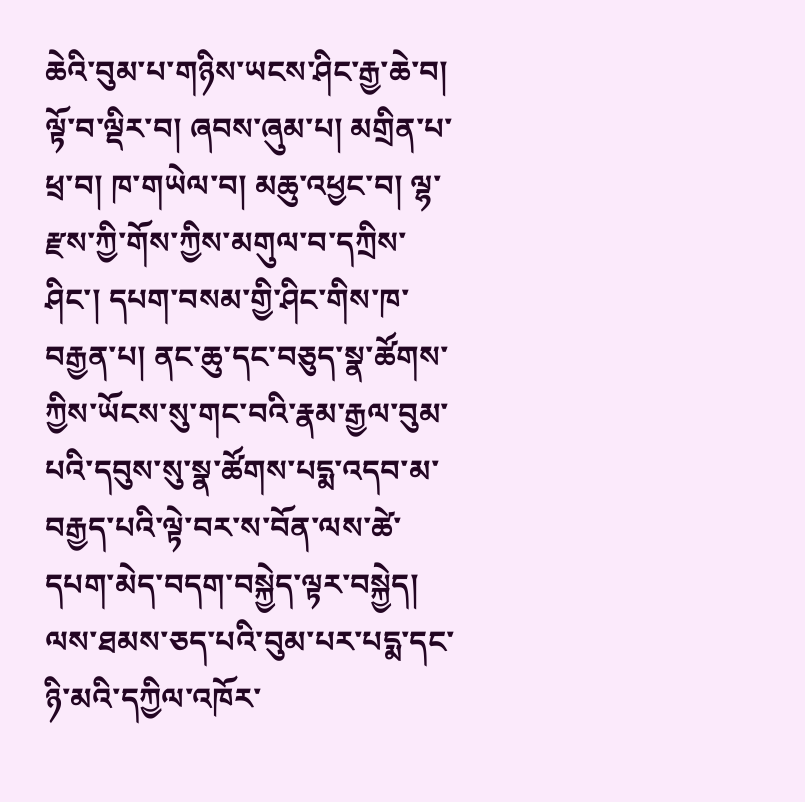ཆེའི་བུམ་པ་གཉིས་ཡངས་ཤིང་རྒྱ་ཆེ་བ། ལྟོ་བ་ལྡིར་བ། ཞབས་ཞུམ་པ། མགྲིན་པ་ཕྲ་བ། ཁ་གཡེལ་བ། མཆུ་འཕྱང་བ། ལྷ་རྫས་ཀྱི་གོས་ཀྱིས་མགུལ་བ་དཀྲིས་ཤིང་། དཔག་བསམ་གྱི་ཤིང་གིས་ཁ་བརྒྱན་པ། ནང་ཆུ་དང་བཅུད་སྣ་ཚོགས་ཀྱིས་ཡོངས་སུ་གང་བའི་རྣམ་རྒྱལ་བུམ་པའི་དབུས་སུ་སྣ་ཚོགས་པདྨ་འདབ་མ་བརྒྱད་པའི་ལྟེ་བར་ས་བོན་ལས་ཚེ་དཔག་མེད་བདག་བསྐྱེད་ལྟར་བསྐྱེད། ལས་ཐམས་ཅད་པའི་བུམ་པར་པདྨ་དང་ཉི་མའི་དཀྱིལ་འཁོར་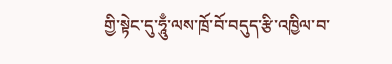གྱི་སྟེང་དུ་ཧཱུྃ་ལས་ཁྲོ་བོ་བདུད་རྩི་འཁྱིལ་བ་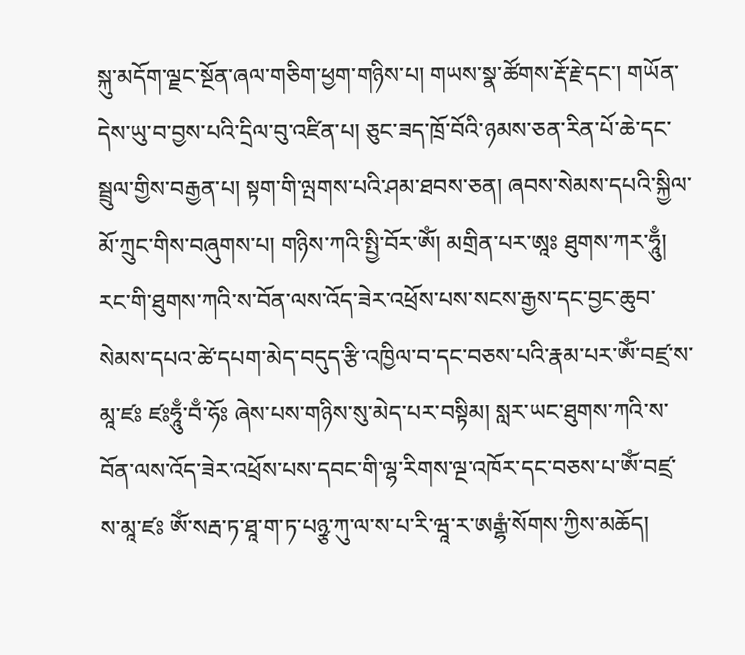སྐུ་མདོག་ལྗང་སྔོན་ཞལ་གཅིག་ཕྱག་གཉིས་པ། གཡས་སྣ་ཚོགས་རྡོ་རྗེ་དང་། གཡོན་དེས་ཡུ་བ་བྱས་པའི་དྲིལ་བུ་འཛིན་པ། ཅུང་ཟད་ཁྲོ་བོའི་ཉམས་ཅན་རིན་པོ་ཆེ་དང་སྦྲུལ་གྱིས་བརྒྱན་པ། སྟག་གི་ལྤགས་པའི་ཤམ་ཐབས་ཅན། ཞབས་སེམས་དཔའི་སྐྱིལ་མོ་ཀྲུང་གིས་བཞུགས་པ། གཉིས་ཀའི་སྤྱི་བོར་ཨོཾ། མགྲིན་པར་ཨཱཿ ཐུགས་ཀར་ཧཱུྃ། རང་གི་ཐུགས་ཀའི་ས་བོན་ལས་འོད་ཟེར་འཕྲོས་པས་སངས་རྒྱས་དང་བྱང་ཆུབ་སེམས་དཔའ་ཚེ་དཔག་མེད་བདུད་རྩི་འཁྱིལ་བ་དང་བཅས་པའི་རྣམ་པར་ཨོཾ་བཛྲ་ས་མཱ་ཛཿ ཛཿཧཱུྃ་བྃ་ཧོཿ ཞེས་པས་གཉིས་སུ་མེད་པར་བསྟིམ། སླར་ཡང་ཐུགས་ཀའི་ས་བོན་ལས་འོད་ཟེར་འཕྲོས་པས་དབང་གི་ལྷ་རིགས་ལྔ་འཁོར་དང་བཅས་པ་ཨོཾ་བཛྲ་ས་མཱ་ཛཿ ཨོཾ་སརྦ་ཏ་ཐཱ་ག་ཏ་པཉྩ་ཀུ་ལ་ས་པ་རི་ཝཱ་ར་ཨརྒྷཾ་སོགས་ཀྱིས་མཆོད།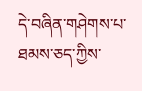དེ་བཞིན་གཤེགས་པ་ཐམས་ཅད་ཀྱིས་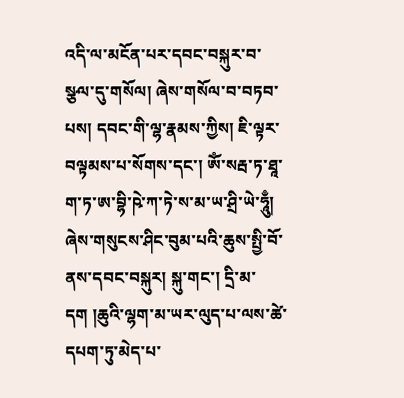འདི་ལ་མངོན་པར་དབང་བསྐུར་བ་སྩལ་དུ་གསོལ། ཞེས་གསོལ་བ་བཏབ་པས། དབང་གི་ལྷ་རྣམས་ཀྱིས། ཇི་ལྟར་བལྟམས་པ་སོགས་དང་། ཨོཾ་སརྦ་ཏ་ཐཱ་ག་ཏ་ཨ་བྷི་ཥེ་ཀ་ཏེ་ས་མ་ཡ་ཤྲི་ཡེ་ཧཱུྃ། ཞེས་གསུངས་ཤིང་བུམ་པའི་ཆུས་སྤྱི་བོ་ནས་དབང་བསྐུར། སྐུ་གང་། དྲི་མ་དག །ཆུའི་ལྷག་མ་ཡར་ལུད་པ་ལས་ཚེ་དཔག་ཏུ་མེད་པ་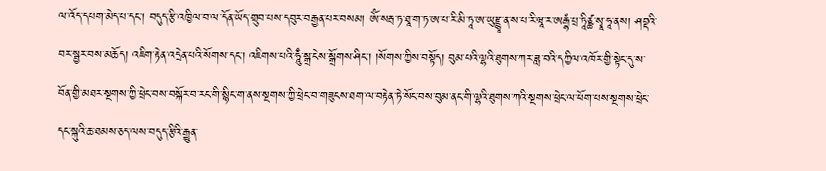ལ་འོད་དཔག་མེད་པ་དང་། བདུད་རྩི་འཁྱིལ་བ་ལ་དོན་ཡོད་གྲུབ་པས་དབུར་བརྒྱན་པར་བསམ། ཨོཾ་སརྦ་ཏ་ཐཱ་ག་ཏ་ཨ་པ་རི་མི་ཏཱ་ཨ་ཡུརྫྙཱ་ན་ས་པ་རི་ཝཱ་ར་ཨརྒྷཾ་པྲ་ཏཱིཙྪ་སྭཱ་ཧཱ་ནས། ཤབྡའི་བར་སྦྱར་བས་མཆོད། འཇིག་རྟེན་འདྲེན་པའི་སོགས་དང་། འཇིགས་པའི་ཧཱུྃ་སྒྲ་ངེས་སྒྲོགས་ཤིང་། །སོགས་ཀྱིས་བསྟོད། བུམ་པའི་ལྷའི་ཐུགས་ཀར་ཟླ་བའི་དཀྱིལ་འཁོར་གྱི་སྟེང་དུ་ས་བོན་གྱི་མཐར་སྔགས་ཀྱི་ཕྲེང་བས་བསྐོར་བ་རང་གི་སྙིང་ག་ནས་སྔགས་ཀྱི་ཕྲེང་བ་གཟུངས་ཐག་ལ་བརྟེན་ཏེ་སོང་བས་བུམ་ནང་གི་ལྷའི་ཐུགས་ཀའི་སྔགས་ཕྲེང་ལ་ཕོག་པས་སྔགས་ཕྲེང་དང་སྐུའི་ཆ་ཐམས་ཅད་ལས་བདུད་རྩིའི་རྒྱུན་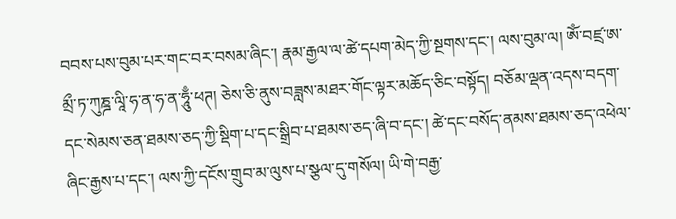བབས་པས་བུམ་པར་གང་བར་བསམ་ཞིང་། རྣམ་རྒྱལ་ལ་ཚེ་དཔག་མེད་ཀྱི་སྔགས་དང་། ལས་བུམ་ལ། ཨོཾ་བཛྲ་ཨ་མྲྀ་ཏ་ཀུཎྜ་ལཱི་ཧ་ན་ཧ་ན་ཧཱུྃ་ཕཊ། ཅེས་ཅི་ནུས་བཟླས་མཐར་གོང་ལྟར་མཆོད་ཅིང་བསྟོད། བཅོམ་ལྡན་འདས་བདག་དང་སེམས་ཅན་ཐམས་ཅད་ཀྱི་སྡིག་པ་དང་སྒྲིབ་པ་ཐམས་ཅད་ཞི་བ་དང་། ཚེ་དང་བསོད་ནམས་ཐམས་ཅད་འཕེལ་ཞིང་རྒྱས་པ་དང་། ལས་ཀྱི་དངོས་གྲུབ་མ་ལུས་པ་སྩལ་དུ་གསོལ། ཡི་གེ་བརྒྱ་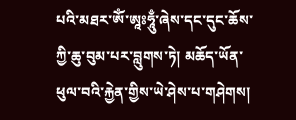པའི་མཐར་ཨོཾ་ཨཱཿཧཱུྃ་ཞེས་དང་དུང་ཆོས་ཀྱི་ཆུ་བུམ་པར་བླུགས་ཏེ། མཆོད་ཡོན་ཕུལ་བའི་རྐྱེན་གྱིས་ཡེ་ཤེས་པ་གཤེགས།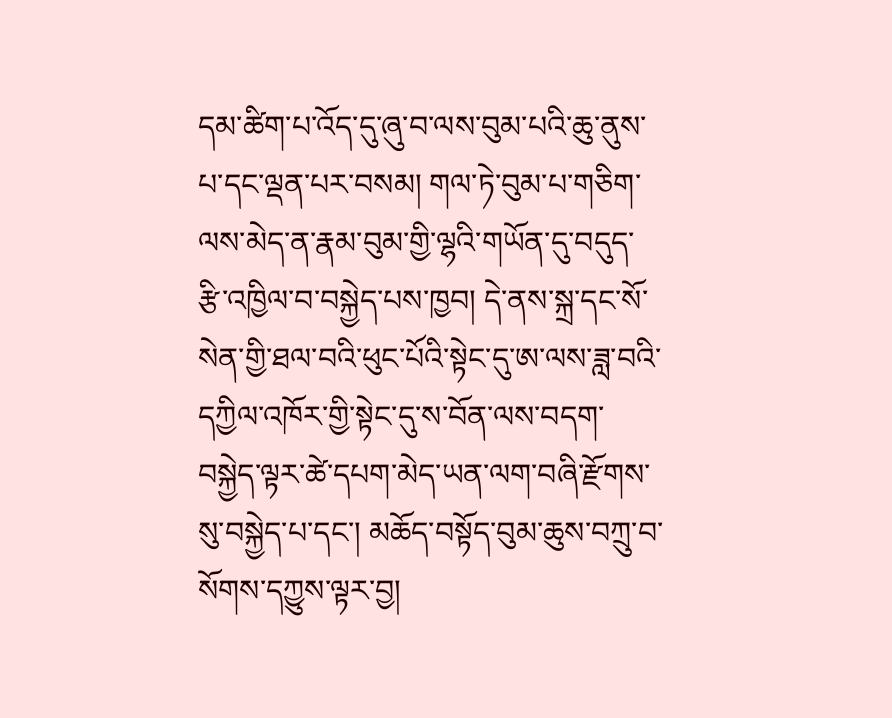དམ་ཚིག་པ་འོད་དུ་ཞུ་བ་ལས་བུམ་པའི་ཆུ་ནུས་པ་དང་ལྡན་པར་བསམ། གལ་ཏེ་བུམ་པ་གཅིག་ལས་མེད་ན་རྣམ་བུམ་གྱི་ལྷའི་གཡོན་དུ་བདུད་རྩི་འཁྱིལ་བ་བསྐྱེད་པས་ཁྱབ། དེ་ནས་སྐྲ་དང་སོ་སེན་གྱི་ཐལ་བའི་ཕུང་པོའི་སྟེང་དུ་ཨ་ལས་ཟླ་བའི་དཀྱིལ་འཁོར་གྱི་སྟེང་དུ་ས་བོན་ལས་བདག་བསྐྱེད་ལྟར་ཚེ་དཔག་མེད་ཡན་ལག་བཞི་རྫོགས་སུ་བསྐྱེད་པ་དང་། མཆོད་བསྟོད་བུམ་ཆུས་བཀྲུ་བ་སོགས་དཀྱུས་ལྟར་བྱ།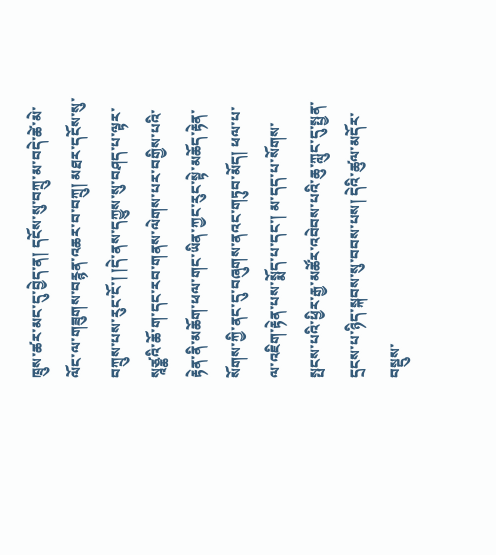ཁྲུས་ཚར་མང་དུ་བྱེད་ན། དངོས་སུ་བཀྲུ་མ་བདེ་ཚེ་མེ་ལོང་ལ་གཟུགས་བརྙན་འཆར་བ་བཀྲུ། མཐར་དངོས་སུ་བཀྲུས་པས་རུང་ངོ་། །དེ་ནས་དཀྱུས་སུ་བཤད་པ་ལྟར་སཱཙྪའི་ཆོ་ག་དང་རབ་གནས་ལེགས་པར་བགྱིས་པའི་རྟེན་ནི་མཆོག་ཕལ་གང་ཡིན་ཀྱང་རུང་སྟེ་མཆོད་རྟེན་སོགས་ཀྱི་ནང་དུ་བཞུགས་ནའང་གཏུབ་མོད། ཕལ་པ་ལ་འཇིག་རྟེན་པས་སྨོད་པ་དང་། མ་དད་པ་སོགས་སྤངས་པའི་ཕྱིར་རྒྱ་མཚོར་འབེབས་པའི་ཆུ་ཀླུང་དུ་སྤྱན་དྲངས་པ་ཉིད་སྐབས་སུ་བབས་པས། དེའི་ཚུལ་མདོར་བསྡུས་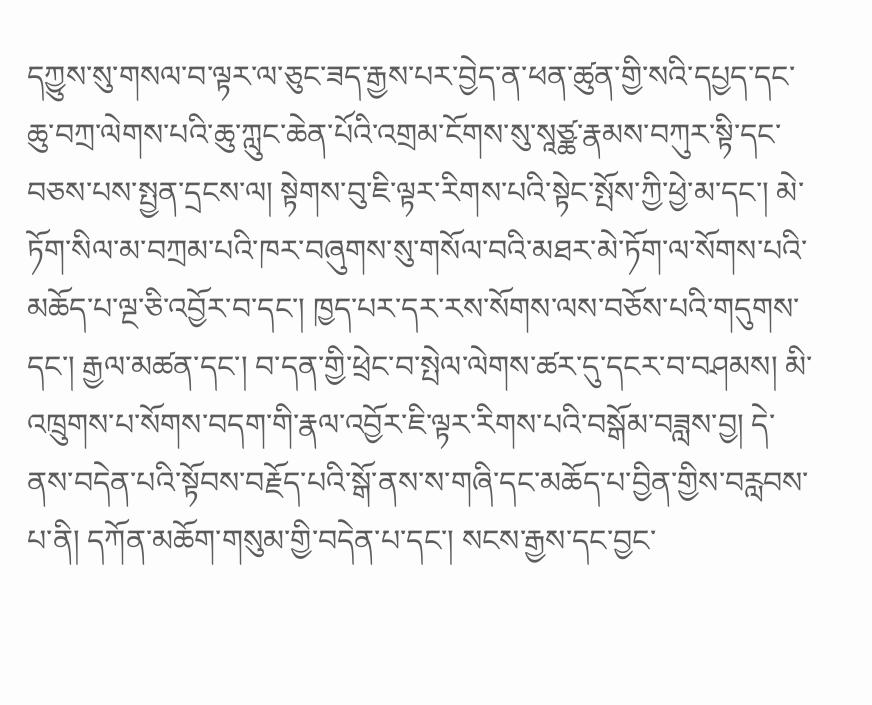དཀྱུས་སུ་གསལ་བ་ལྟར་ལ་ཅུང་ཟད་རྒྱས་པར་བྱེད་ན་ཕན་ཚུན་གྱི་སའི་དཔྱད་དང་ཆུ་བཀྲ་ལེགས་པའི་ཆུ་ཀླུང་ཆེན་པོའི་འགྲམ་ངོགས་སུ་སཱཙྪ་རྣམས་བཀུར་སྟི་དང་བཅས་པས་སྤྱན་དྲངས་ལ། སྟེགས་བུ་ཇི་ལྟར་རིགས་པའི་སྟེང་སྤོས་ཀྱི་ཕྱེ་མ་དང་། མེ་ཏོག་སིལ་མ་བཀྲམ་པའི་ཁར་བཞུགས་སུ་གསོལ་བའི་མཐར་མེ་ཏོག་ལ་སོགས་པའི་མཆོད་པ་ལྔ་ཅི་འབྱོར་བ་དང་། ཁྱད་པར་དར་རས་སོགས་ལས་བཅོས་པའི་གདུགས་དང་། རྒྱལ་མཚན་དང་། བ་དན་གྱི་ཕྲེང་བ་སྤེལ་ལེགས་ཚར་དུ་དངར་བ་བཤམས། མི་འཁྲུགས་པ་སོགས་བདག་གི་རྣལ་འབྱོར་ཇི་ལྟར་རིགས་པའི་བསྒོམ་བཟླས་བྱ། དེ་ནས་བདེན་པའི་སྟོབས་བརྗོད་པའི་སྒོ་ནས་ས་གཞི་དང་མཆོད་པ་བྱིན་གྱིས་བརླབས་པ་ནི། དཀོན་མཆོག་གསུམ་གྱི་བདེན་པ་དང་། སངས་རྒྱས་དང་བྱང་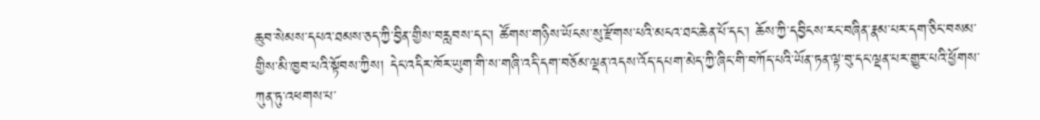ཆུབ་སེམས་དཔའ་ཐམས་ཅད་ཀྱི་བྱིན་གྱིས་བརླབས་དང་། ཚོགས་གཉིས་ཡོངས་སུ་རྫོགས་པའི་མངའ་ཐང་ཆེན་པོ་དང་། ཆོས་ཀྱི་དབྱིངས་རང་བཞིན་རྣམ་པར་དག་ཅིང་བསམ་གྱིས་མི་ཁྱབ་པའི་སྟོབས་ཀྱིས། དེང་འདིར་ཁོར་ཡུག་གི་ས་གཞི་འདི་དག་བཅོམ་ལྡན་འདས་འོད་དཔག་མེད་ཀྱི་ཞིང་གི་བཀོད་པའི་ཡོན་ཏན་ལྟ་བུ་དང་ལྡན་པར་གྱུར་པའི་ཕྱོགས་ཀུན་ཏུ་འཕགས་པ་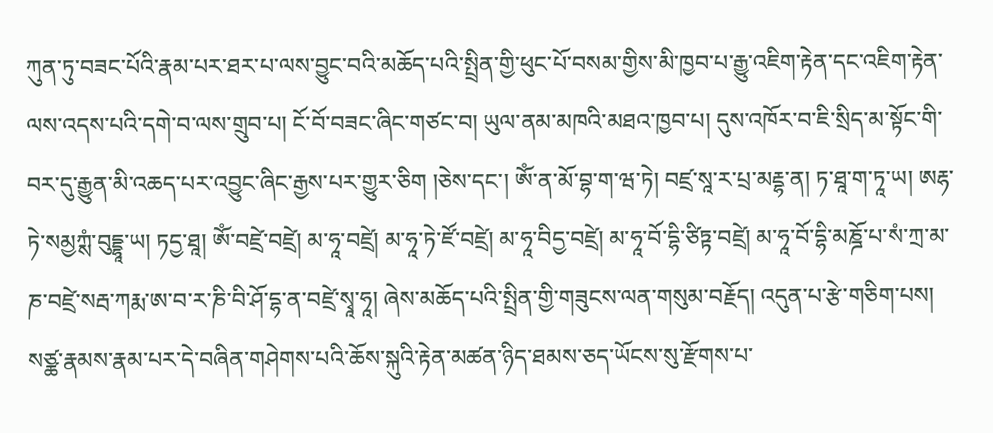ཀུན་ཏུ་བཟང་པོའི་རྣམ་པར་ཐར་པ་ལས་བྱུང་བའི་མཆོད་པའི་སྤྲིན་གྱི་ཕུང་པོ་བསམ་གྱིས་མི་ཁྱབ་པ་རྒྱུ་འཇིག་རྟེན་དང་འཇིག་རྟེན་ལས་འདས་པའི་དགེ་བ་ལས་གྲུབ་པ། ངོ་བོ་བཟང་ཞིང་གཙང་བ། ཡུལ་ནམ་མཁའི་མཐའ་ཁྱབ་པ། དུས་འཁོར་བ་ཇི་སྲིད་མ་སྟོང་གི་བར་དུ་རྒྱུན་མི་འཆད་པར་འབྱུང་ཞིང་རྒྱས་པར་གྱུར་ཅིག །ཅེས་དང་། ཨོཾ་ན་མོ་བྷ་ག་ཝ་ཏེ། བཛྲ་སཱ་ར་པྲ་མརྡྷ་ན། ཏ་ཐཱ་ག་ཏཱ་ཡ། ཨརྷ་ཏེ་སམྱཀྶཾ་བུདྡྷཱ་ཡ། ཏདྱ་ཐཱ། ཨོཾ་བཛྲེ་བཛྲེ། མ་ཧཱ་བཛྲེ། མ་ཧཱ་ཏེ་ཛོ་བཛྲེ། མ་ཧཱ་བིདྱ་བཛྲེ། མ་ཧཱ་བོ་དྷི་ཙིཏྟ་བཛྲེ། མ་ཧཱ་བོ་དྷི་མཎྜོ་པ་སཾ་ཀྲ་མ་ཎ་བཛྲེ་སརྦ་ཀརྨ་ཨ་བ་ར་ཎི་བི་ཤོ་དྷ་ན་བཛྲེ་སྭཱ་ཧཱ། ཞེས་མཆོད་པའི་སྤྲིན་གྱི་གཟུངས་ལན་གསུམ་བརྗོད། འདུན་པ་རྩེ་གཅིག་པས། སཙྪ་རྣམས་རྣམ་པར་དེ་བཞིན་གཤེགས་པའི་ཆོས་སྐུའི་རྟེན་མཚན་ཉིད་ཐམས་ཅད་ཡོངས་སུ་རྫོགས་པ་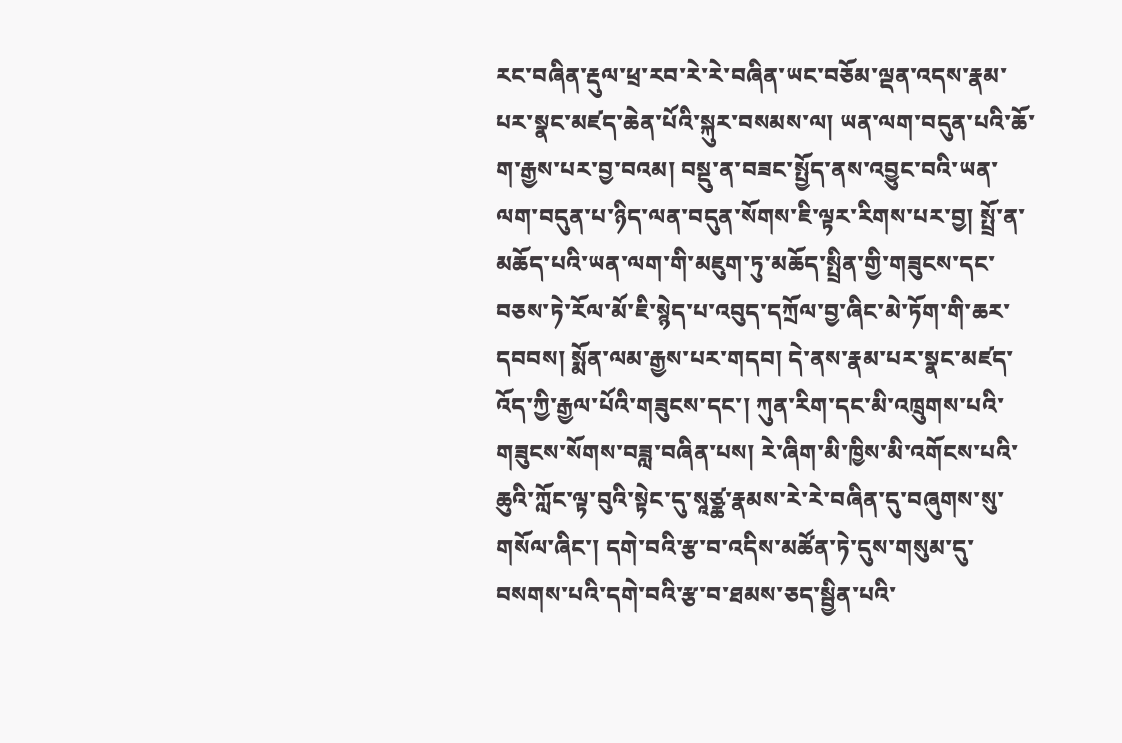རང་བཞིན་རྡུལ་ཕྲ་རབ་རེ་རེ་བཞིན་ཡང་བཅོམ་ལྡན་འདས་རྣམ་པར་སྣང་མཛད་ཆེན་པོའི་སྐུར་བསམས་ལ། ཡན་ལག་བདུན་པའི་ཆོ་ག་རྒྱས་པར་བྱ་བའམ། བསྡུ་ན་བཟང་སྤྱོད་ནས་འབྱུང་བའི་ཡན་ལག་བདུན་པ་ཉིད་ལན་བདུན་སོགས་ཇི་ལྟར་རིགས་པར་བྱ། སྤྲོ་ན་མཆོད་པའི་ཡན་ལག་གི་མཇུག་ཏུ་མཆོད་སྤྲིན་གྱི་གཟུངས་དང་བཅས་ཏེ་རོལ་མོ་ཇི་སྙེད་པ་འབུད་དཀྲོལ་བྱ་ཞིང་མེ་ཏོག་གི་ཆར་དབབས། སྨོན་ལམ་རྒྱས་པར་གདབ། དེ་ནས་རྣམ་པར་སྣང་མཛད་འོད་ཀྱི་རྒྱལ་པོའི་གཟུངས་དང་། ཀུན་རིག་དང་མི་འཁྲུགས་པའི་གཟུངས་སོགས་བཟླ་བཞིན་པས། རེ་ཞིག་མི་ཁྱིས་མི་འགོངས་པའི་ཆུའི་ཀློང་ལྟ་བུའི་སྟེང་དུ་སཱཙྪ་རྣམས་རེ་རེ་བཞིན་དུ་བཞུགས་སུ་གསོལ་ཞིང་། དགེ་བའི་རྩ་བ་འདིས་མཚོན་ཏེ་དུས་གསུམ་དུ་བསགས་པའི་དགེ་བའི་རྩ་བ་ཐམས་ཅད་སྦྱིན་པའི་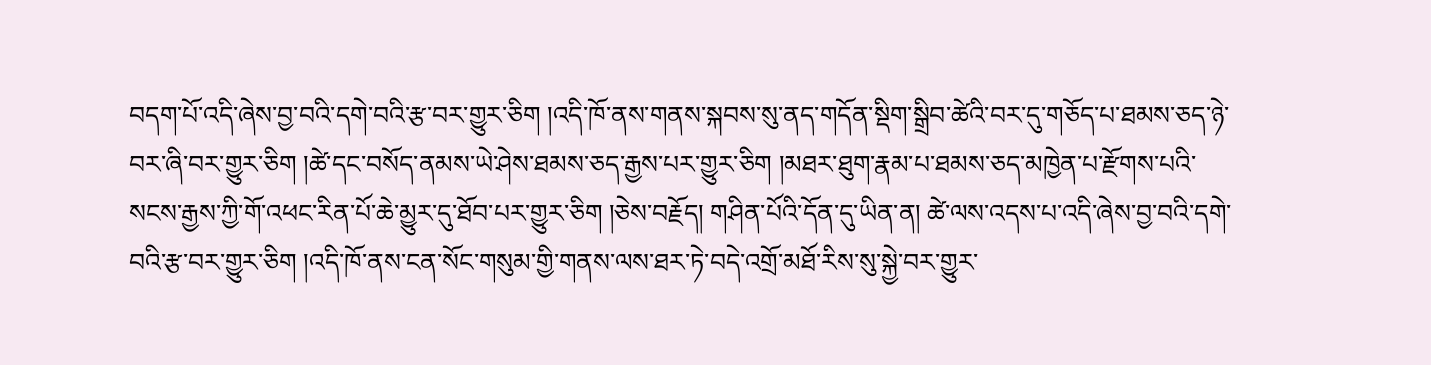བདག་པོ་འདི་ཞེས་བྱ་བའི་དགེ་བའི་རྩ་བར་གྱུར་ཅིག །འདི་ཁོ་ནས་གནས་སྐབས་སུ་ནད་གདོན་སྡིག་སྒྲིབ་ཚེའི་བར་དུ་གཅོད་པ་ཐམས་ཅད་ཉེ་བར་ཞི་བར་གྱུར་ཅིག །ཚེ་དང་བསོད་ནམས་ཡེ་ཤེས་ཐམས་ཅད་རྒྱས་པར་གྱུར་ཅིག །མཐར་ཐུག་རྣམ་པ་ཐམས་ཅད་མཁྱེན་པ་རྫོགས་པའི་སངས་རྒྱས་ཀྱི་གོ་འཕང་རིན་པོ་ཆེ་མྱུར་དུ་ཐོབ་པར་གྱུར་ཅིག །ཅེས་བརྗོད། གཤིན་པོའི་དོན་དུ་ཡིན་ན། ཚེ་ལས་འདས་པ་འདི་ཞེས་བྱ་བའི་དགེ་བའི་རྩ་བར་གྱུར་ཅིག །འདི་ཁོ་ནས་ངན་སོང་གསུམ་གྱི་གནས་ལས་ཐར་ཏེ་བདེ་འགྲོ་མཐོ་རིས་སུ་སྐྱེ་བར་གྱུར་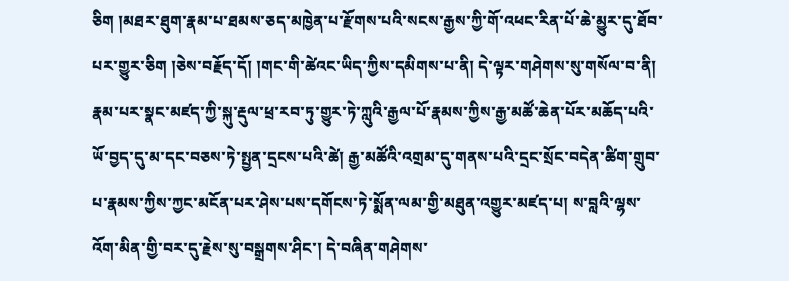ཅིག །མཐར་ཐུག་རྣམ་པ་ཐམས་ཅད་མཁྱེན་པ་རྫོགས་པའི་སངས་རྒྱས་ཀྱི་གོ་འཕང་རིན་པོ་ཆེ་མྱུར་དུ་ཐོབ་པར་གྱུར་ཅིག །ཅེས་བརྗོད་དོ། །གང་གི་ཚེའང་ཡིད་ཀྱིས་དམིགས་པ་ནི། དེ་ལྟར་གཤེགས་སུ་གསོལ་བ་ནི། རྣམ་པར་སྣང་མཛད་ཀྱི་སྐུ་རྡུལ་ཕྲ་རབ་ཏུ་གྱུར་ཏེ་ཀླུའི་རྒྱལ་པོ་རྣམས་ཀྱིས་རྒྱ་མཚོ་ཆེན་པོར་མཆོད་པའི་ཡོ་བྱད་དུ་མ་དང་བཅས་ཏེ་སྤྱན་དྲངས་པའི་ཚེ། རྒྱ་མཚོའི་འགྲམ་དུ་གནས་པའི་དྲང་སྲོང་བདེན་ཚིག་གྲུབ་པ་རྣམས་ཀྱིས་ཀྱང་མངོན་པར་ཤེས་པས་དགོངས་ཏེ་སྨོན་ལམ་གྱི་མཐུན་འགྱུར་མཛད་པ། ས་བླའི་ལྷས་འོག་མིན་གྱི་བར་དུ་རྗེས་སུ་བསྒྲགས་ཤིང་། དེ་བཞིན་གཤེགས་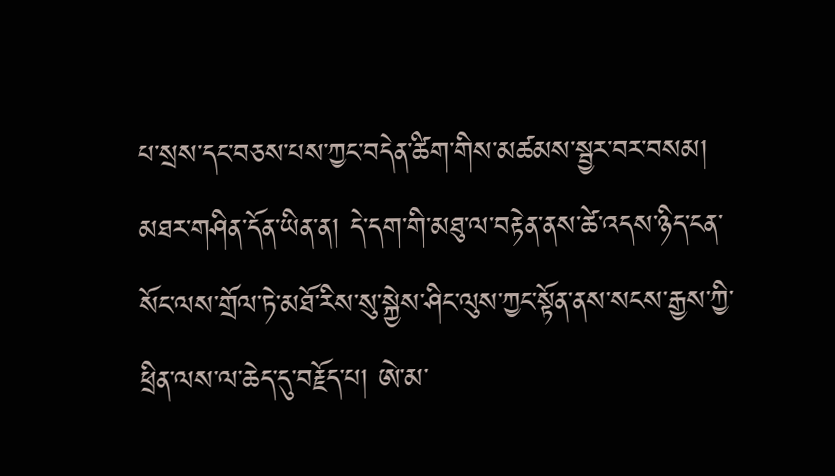པ་སྲས་དང་བཅས་པས་ཀྱང་བདེན་ཚིག་གིས་མཚམས་སྦྱར་བར་བསམ། མཐར་གཤིན་དོན་ཡིན་ན། དེ་དག་གི་མཐུ་ལ་བརྟེན་ནས་ཚེ་འདས་ཉིད་ངན་སོང་ལས་གྲོལ་ཏེ་མཐོ་རིས་སུ་སྐྱེས་ཤིང་ལུས་ཀྱང་སྟོན་ནས་སངས་རྒྱས་ཀྱི་ཕྲིན་ལས་ལ་ཆེད་དུ་བརྗོད་པ། ཨེ་མ་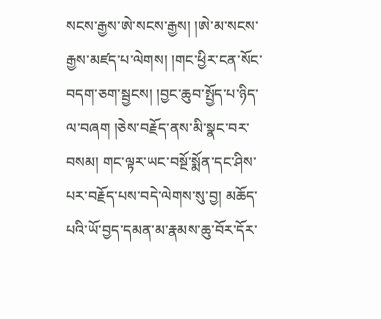སངས་རྒྱས་ཨེ་སངས་རྒྱས། །ཨེ་མ་སངས་རྒྱས་མཛད་པ་ལེགས། །གང་ཕྱིར་ངན་སོང་བདག་ཅག་སྦྱངས། །བྱང་ཆུབ་སྤྱོད་པ་ཉིད་ལ་བཞག །ཅེས་བརྗོད་ནས་མི་སྣང་བར་བསམ། གང་ལྟར་ཡང་བསྔོ་སྨོན་དང་ཤིས་པར་བརྗོད་པས་བདེ་ལེགས་སུ་བྱ། མཆོད་པའི་ཡོ་བྱད་དམན་མ་རྣམས་ཆུ་བོར་དོར་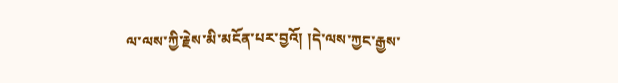ལ་ལས་ཀྱི་རྗེས་མི་མངོན་པར་བྱའོ། །དེ་ལས་ཀྱང་རྒྱས་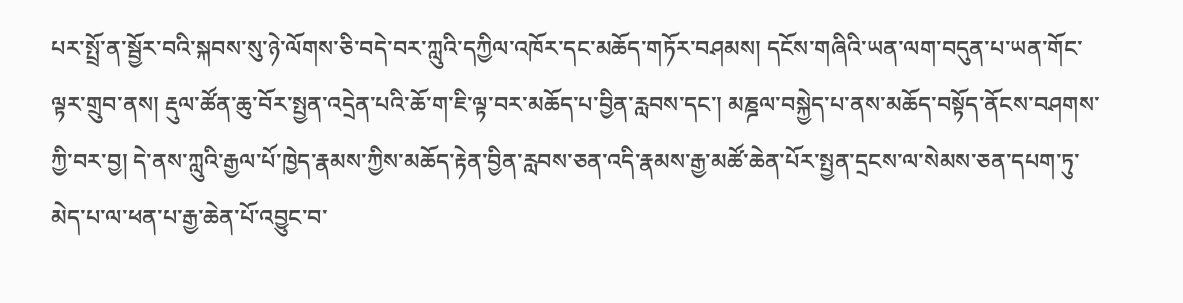པར་སྤྲོ་ན་སྦྱོར་བའི་སྐབས་སུ་ཉེ་ལོགས་ཅི་བདེ་བར་ཀླུའི་དཀྱིལ་འཁོར་དང་མཆོད་གཏོར་བཤམས། དངོས་གཞིའི་ཡན་ལག་བདུན་པ་ཡན་གོང་ལྟར་གྲུབ་ནས། རྡུལ་ཚོན་ཆུ་བོར་སྤྱན་འདྲེན་པའི་ཆོ་ག་ཇི་ལྟ་བར་མཆོད་པ་བྱིན་རླབས་དང་། མཎྜལ་བསྐྱེད་པ་ནས་མཆོད་བསྟོད་ནོངས་བཤགས་ཀྱི་བར་བྱ། དེ་ནས་ཀླུའི་རྒྱལ་པོ་ཁྱེད་རྣམས་ཀྱིས་མཆོད་རྟེན་བྱིན་རླབས་ཅན་འདི་རྣམས་རྒྱ་མཚོ་ཆེན་པོར་སྤྱན་དྲངས་ལ་སེམས་ཅན་དཔག་ཏུ་མེད་པ་ལ་ཕན་པ་རྒྱ་ཆེན་པོ་འབྱུང་བ་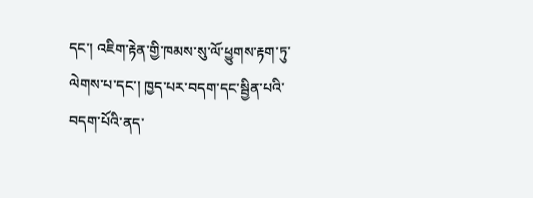དང་། འཇིག་རྟེན་གྱི་ཁམས་སུ་ལོ་ཕྱུགས་རྟག་ཏུ་ལེགས་པ་དང་། ཁྱད་པར་བདག་དང་སྦྱིན་པའི་བདག་པོའི་ནད་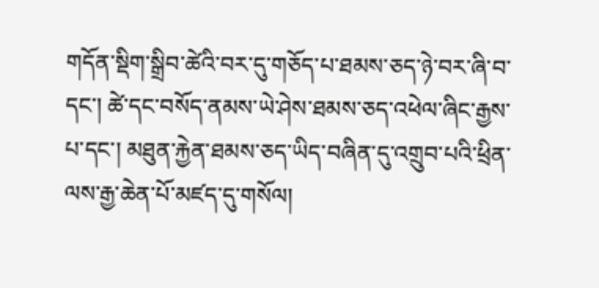གདོན་སྡིག་སྒྲིབ་ཚེའི་བར་དུ་གཅོད་པ་ཐམས་ཅད་ཉེ་བར་ཞི་བ་དང་། ཚེ་དང་བསོད་ནམས་ཡེ་ཤེས་ཐམས་ཅད་འཕེལ་ཞིང་རྒྱས་པ་དང་། མཐུན་རྐྱེན་ཐམས་ཅད་ཡིད་བཞིན་དུ་འགྲུབ་པའི་ཕྲིན་ལས་རྒྱ་ཆེན་པོ་མཛད་དུ་གསོལ།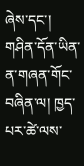ཞེས་དང་། གཤིན་དོན་ཡིན་ན་གཞན་གོང་བཞིན་ལ། ཁྱད་པར་ཚེ་ལས་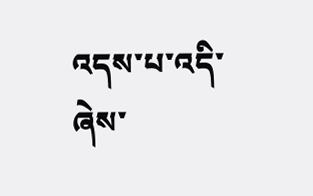འདས་པ་འདི་ཞེས་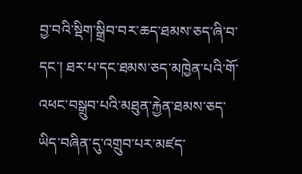བྱ་བའི་སྡིག་སྒྲིབ་བར་ཆད་ཐམས་ཅད་ཞི་བ་དང་། ཐར་པ་དང་ཐམས་ཅད་མཁྱེན་པའི་གོ་འཕང་བསྒྲུབ་པའི་མཐུན་རྐྱེན་ཐམས་ཅད་ཡིད་བཞིན་དུ་འགྲུབ་པར་མཛད་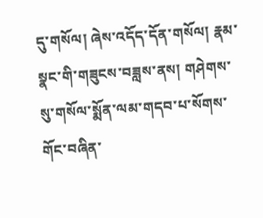དུ་གསོལ། ཞེས་འདོད་དོན་གསོལ། རྣམ་སྣང་གི་གཟུངས་བཟླས་ནས། གཤེགས་སུ་གསོལ་སྨོན་ལམ་གདབ་པ་སོགས་གོང་བཞིན་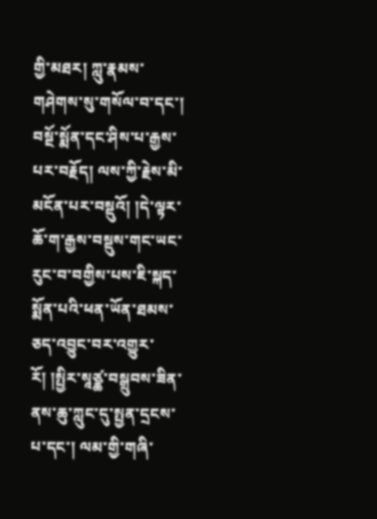གྱི་མཐར། ཀླུ་རྣམས་གཤེགས་སུ་གསོལ་བ་དང་། བསྔོ་སྨོན་དང་ཤིས་པ་རྒྱས་པར་བརྗོད། ལས་ཀྱི་རྗེས་མི་མངོན་པར་བསྡུའོ། །དེ་ལྟར་ཆོ་ག་རྒྱས་བསྡུས་གང་ཡང་རུང་བ་བགྱིས་པས་ཇི་སྐད་སྨོན་པའི་ཕན་ཡོན་ཐམས་ཅད་འབྱུང་བར་འགྱུར་རོ། །སྤྱིར་སཱཙྪ་བསྒྲུབས་ཟིན་ནས་ཆུ་ཀླུང་དུ་སྤྱན་དྲངས་པ་དང་། ལམ་གྱི་གཞི་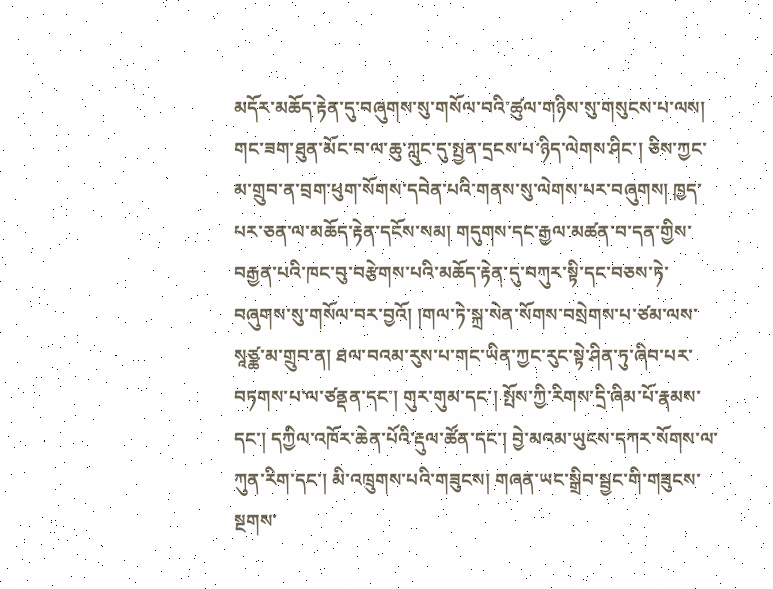མདོར་མཆོད་རྟེན་དུ་བཞུགས་སུ་གསོལ་བའི་ཚུལ་གཉིས་སུ་གསུངས་པ་ལས། གང་ཟག་ཐུན་མོང་བ་ལ་ཆུ་ཀླུང་དུ་སྤྱན་དྲངས་པ་ཉིད་ལེགས་ཤིང་། ཅིས་ཀྱང་མ་གྲུབ་ན་བྲག་ཕུག་སོགས་དབེན་པའི་གནས་སུ་ལེགས་པར་བཞུགས། ཁྱད་པར་ཅན་ལ་མཆོད་རྟེན་དངོས་སམ། གདུགས་དང་རྒྱལ་མཚན་བ་དན་གྱིས་བརྒྱན་པའི་ཁང་བུ་བརྩེགས་པའི་མཆོད་རྟེན་དུ་བཀུར་སྟི་དང་བཅས་ཏེ་བཞུགས་སུ་གསོལ་བར་བྱའོ། །གལ་ཏེ་སྐྲ་སེན་སོགས་བསྲེགས་པ་ཙམ་ལས་སཱཙྪ་མ་གྲུབ་ན། ཐལ་བའམ་རུས་པ་གང་ཡིན་ཀྱང་རུང་སྟེ་ཤིན་ཏུ་ཞིབ་པར་བཏགས་པ་ལ་ཙནྡན་དང་། གུར་གུམ་དང་། སྤོས་ཀྱི་རིགས་དྲི་ཞིམ་པོ་རྣམས་དང་། དཀྱིལ་འཁོར་ཆེན་པོའི་རྡུལ་ཚོན་དང་། བྱེ་མའམ་ཡུངས་དཀར་སོགས་ལ་ཀུན་རིག་དང་། མི་འཁྲུགས་པའི་གཟུངས། གཞན་ཡང་སྒྲིབ་སྦྱང་གི་གཟུངས་སྔགས་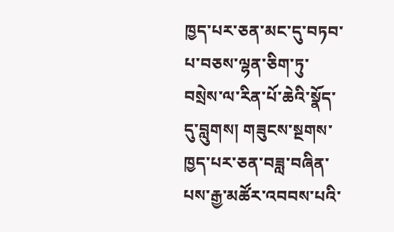ཁྱད་པར་ཅན་མང་དུ་བཏབ་པ་བཅས་ལྷན་ཅིག་ཏུ་བསྲེས་ལ་རིན་པོ་ཆེའི་སྣོད་དུ་བླུགས། གཟུངས་སྔགས་ཁྱད་པར་ཅན་བཟླ་བཞིན་པས་རྒྱ་མཚོར་འབབས་པའི་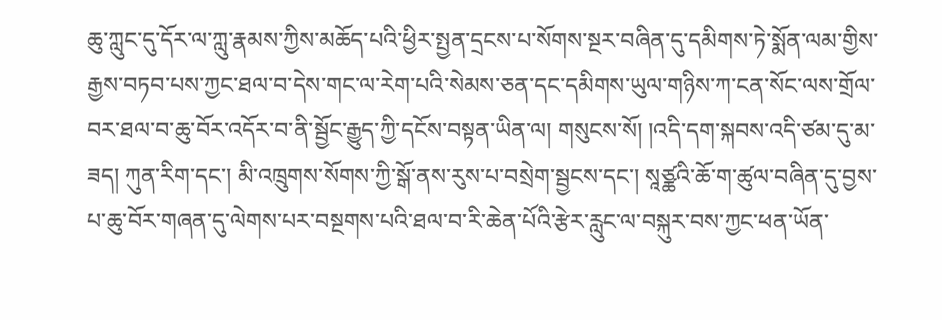ཆུ་ཀླུང་དུ་དོར་ལ་ཀླུ་རྣམས་ཀྱིས་མཆོད་པའི་ཕྱིར་སྤྱན་དྲངས་པ་སོགས་སྔར་བཞིན་དུ་དམིགས་ཏེ་སྨོན་ལམ་གྱིས་རྒྱས་བཏབ་པས་ཀྱང་ཐལ་བ་དེས་གང་ལ་རེག་པའི་སེམས་ཅན་དང་དམིགས་ཡུལ་གཉིས་ཀ་ངན་སོང་ལས་གྲོལ་བར་ཐལ་བ་ཆུ་བོར་འདོར་བ་ནི་སྦྱོང་རྒྱུད་ཀྱི་དངོས་བསྟན་ཡིན་ལ། གསུངས་སོ། །འདི་དག་སྐབས་འདི་ཙམ་དུ་མ་ཟད། ཀུན་རིག་དང་། མི་འཁྲུགས་སོགས་ཀྱི་སྒོ་ནས་རུས་པ་བསྲེག་སྦྱངས་དང་། སཱཙྪའི་ཆོ་ག་ཚུལ་བཞིན་དུ་བྱས་པ་ཆུ་བོར་གཞན་དུ་ལེགས་པར་བསྔགས་པའི་ཐལ་བ་རི་ཆེན་པོའི་རྩེར་རླུང་ལ་བསྐུར་བས་ཀྱང་ཕན་ཡོན་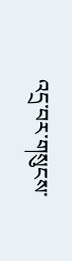འདྲ་བར་གསུངས་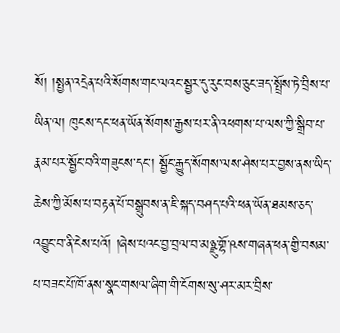སོ། །སྤྱན་འདྲེན་པའི་སོགས་གང་ལའང་སྦྱར་དུ་རུང་བས་ཅུང་ཟད་སྤྲོས་ཏེ་བྲིས་པ་ཡིན་ལ། ཁུངས་དང་ཕན་ཡོན་སོགས་རྒྱས་པར་ནི་འཕགས་པ་ལས་ཀྱི་སྒྲིབ་པ་རྣམ་པར་སྦྱོང་བའི་གཟུངས་དང་། སྦྱོང་རྒྱུད་སོགས་ལས་ཤེས་པར་བྱས་ནས་ཡིད་ཆེས་ཀྱི་མོས་པ་བརྟན་པོ་བསྒྲུབས་ན་ཇི་སྐད་བཤད་པའི་ཕན་ཡོན་ཐམས་ཅད་འབྱུང་བ་ནི་ངེས་པའོ། །ཞེས་པའང་བྱ་བྲལ་བ་མཉྫུ་གྷོ་ཥས་གཞན་ཕན་གྱི་བསམ་པ་བཟང་པོ་ཁོ་ནས་སྣང་གསལ་ཞིག་གི་ངོགས་སུ་ཤར་མར་བྲིས་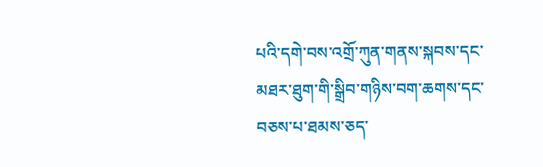པའི་དགེ་བས་འགྲོ་ཀུན་གནས་སྐབས་དང་མཐར་ཐུག་གི་སྒྲིབ་གཉིས་བག་ཆགས་དང་བཅས་པ་ཐམས་ཅད་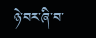ཉེ་བར་ཞི་བ་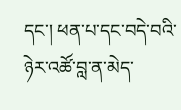དང་། ཕན་པ་དང་བདེ་བའི་ཉེར་འཚོ་བླ་ན་མེད་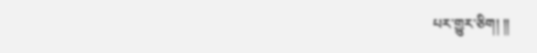པར་གྱུར་ཅིག། །།